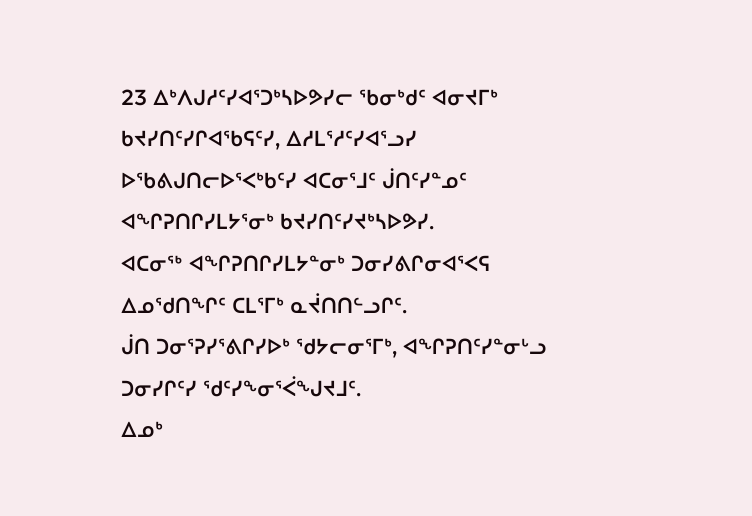23 ᐃᒃᐱᒍᓱᑦᓯᐊᕐᑐᒃᓴᐅᕗᓯᓕ ᖃᓂᒃᑯᑦ ᐊᓂᔪᒥᒃ ᑲᔪᓯᑎᑦᓯᒋᐊᖃᕋᑦᓯ, ᐃᓱᒪᕐᓱᑦᓯᐊᕐᓗᓯ ᐅᖃᕕᒍᑎᓕᐅᕐᐸᒃᑲᑦᓯ ᐊᑕᓂᕐᒧᑦ ᒎᑎᑦᓯᓐᓄᑦ ᐊᖏᕈᑎᒋᓯᒪᔭᕐᓂᒃ ᑲᔪᓯᑎᑦᓯᔪᒃᓴᐅᕗᓯ.
ᐊᑕᓂᖅ ᐊᖏᕈᑎᒋᓯᒪᔭᓐᓂᒃ ᑐᓂᓯᕕᒋᓂᐊᕐᐸᕋ ᐃᓄᖁᑎᖏᑦ ᑕᒪᕐᒥᒃ ᓇᔫᑎᑎᓪᓗᒋᑦ.
ᒎᑎ ᑐᓂᕐᕈᓯᕐᕕᒋᓯᐅᒃ ᖁᔭᓕᓂᕐᒥᒃ, ᐊᖏᕈᑎᑦᓯᓐᓂᒡᓗ ᑐᓂᓯᒋᑦᓯ ᖁᑦᓯᖕᓂᕐᐹᖑᔪᒧᑦ.
ᐃᓄᒃ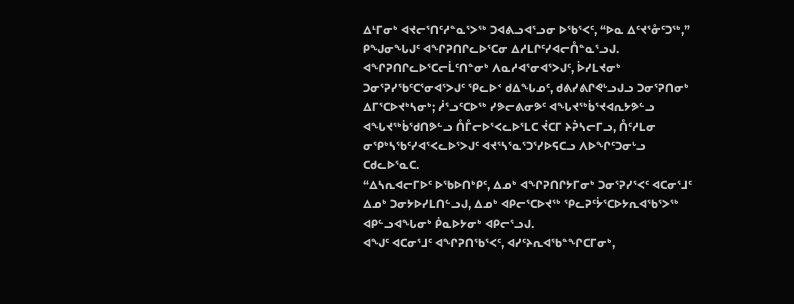ᐃᒻᒥᓂᒃ ᐊᔪᓕᕐᑎᑦᓱᓐᓇᕐᐳᖅ ᑐᐊᕕᓗᐊᕐᓗᓂ ᐅᖃᕐᐸᑦ, “ᐅᓇ ᐃᑦᔪᕐᓁᑦᑐᖅ,” ᑭᖑᓂᖓᒍᑦ ᐊᖏᕈᑎᒋᓚᐅᕐᑕᓂ ᐃᓱᒪᒋᑦᓯᐊᓕᑍᓐᓇᕐᓗᒍ.
ᐊᖏᕈᑎᒋᓚᐅᕐᑕᓕᒫᑦᑎᓐᓂᒃ ᐱᓇᓱᐊᕐᓂᐊᕐᐳᒍᑦ, ᐆᓯᒪᔪᓂᒃ ᑐᓂᕐᕈᓯᖃᑦᑕᕐᓂᐊᕐᐳᒍᑦ ᕿᓚᐅᑉ ᑯᐃᖓᓄᑦ, ᑯᕕᓯᕕᒋᕙᒡᓗᒍᓗ ᑐᓂᕐᕈᑎᓂᒃ ᐃᒥᕐᑕᐅᔪᒃᓴᓂᒃ; ᓲᕐᓗᑦᑕᐅᖅ ᓯᕗᓕᕕᓂᕗᑦ ᐊᖓᔪᖅᑳᕐᔪᐊᕆᔭᕗᓪᓗ ᐊᖓᔪᖅᑳᖁᑎᕗᓪᓗ ᑍᒤᓕᐅᕐᐸᓚᐅᕐᒪᑕ ᔫᑕᒥ ᔨᕉᓴᓕᒥᓗ, ᑍᑦᓱᒪᓂ ᓂᕿᒃᓴᖃᑦᓯᐊᕐᐸᓚᐅᕐᐳᒍᑦ ᐊᔪᕐᓴᕐᓇᕐᑐᕐᓯᐅᕋᑕᓗ ᐱᐅᖏᑦᑐᓂᒡᓗ ᑕᑯᓚᐅᕐᓇᑕ.
“ᐃᓴᕆᐊᓕᒥᐅᑦ ᐅᖃᐅᑎᒃᑭᑦ, ᐃᓄᒃ ᐊᖏᕈᑎᒋᔭᒥᓂᒃ ᑐᓂᕐᕈᓯᕐᐸᑦ ᐊᑕᓂᕐᒧᑦ ᐃᓄᒃ ᑐᓂᔭᐅᓯᒪᑎᓪᓗᒍ, ᐃᓄᒃ ᐊᑭᓕᕐᑕᐅᔪᖅ ᕿᓚᕈᑦᔮᕐᑕᐅᔭᕆᐊᖃᕐᐳᖅ ᐊᑭᓪᓗᐊᖓᓂᒃ ᑮᓇᐅᔭᓂᒃ ᐊᑭᓕᕐᓗᒍ.
ᐊᖑᑦ ᐊᑕᓂᕐᒧᑦ ᐊᖏᕈᑎᖃᕐᐸᑦ, ᐊᓯᑦᔨᕆᐊᖃᓐᖏᑕᒥᓂᒃ,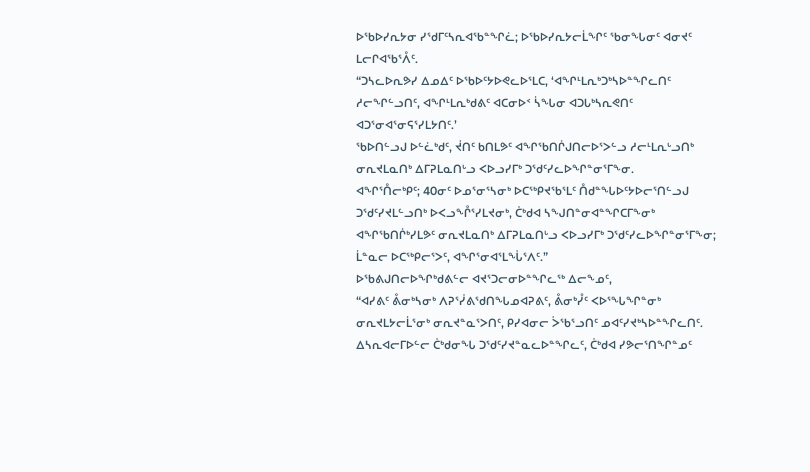ᐅᖃᐅᓯᕆᔭᓂ ᓯᖁᒥᑦᓴᕆᐊᖃᓐᖏᓛ; ᐅᖃᐅᓯᕆᔭᓕᒫᖏᑦ ᖃᓂᖓᓂᑦ ᐊᓂᔪᑦ ᒪᓕᒋᐊᖃᕐᐰᑦ.
“ᑐᓴᓚᐅᕆᕗᓯ ᐃᓄᐃᑦ ᐅᖃᐅᑦᔭᐅᕙᓚᐅᕐᒪᑕ, ‘ᐊᖏᒻᒪᕆᒃᑐᒃᓴᐅᓐᖏᓚᑎᑦ ᓱᓕᖏᓪᓗᑎᑦ, ᐊᖏᒻᒪᕆᒃᑯᕕᑦ ᐊᑕᓂᐅᑉ ᓵᖓᓂ ᐊᑐᒐᒃᓴᕆᕙᑎᑦ ᐊᑐᕐᓂᐊᕐᓂᕋᕐᓯᒪᔭᑎᑦ.’
ᖃᐅᑎᓪᓗᒍ ᐅᓪᓛᒃᑯᑦ, ᔫᑎᑦ ᑲᑎᒪᕗᑦ ᐊᖏᖃᑎᒌᒍᑎᓕᐅᕐᐳᓪᓗ ᓱᓕᒻᒪᕆᒡᓗᑎᒃ ᓂᕆᔪᒪᓇᑎᒃ ᐃᒥᕈᒪᓇᑎᒡᓗ ᐸᐅᓗᓯᒥᒃ ᑐᖁᑦᓯᓚᐅᖏᓐᓂᕐᒥᖕᓂ.
ᐊᖏᕐᑍᓕᒃᑭᑦ; 40ᓂᑦ ᐅᓄᕐᓂᕐᓴᓂᒃ ᐅᑕᖅᑭᔪᖃᕐᒪᑦ ᑍᑯᓐᖓᐅᑦᔭᐅᓕᕐᑎᓪᓗᒍ ᑐᖁᑦᓯᔪᒪᓪᓗᑎᒃ ᐅᐸᓗᖕᒊᕐᓯᒪᔪᓂᒃ, ᑖᒃᑯᐊ ᓴᖑᑎᓐᓂᐊᓐᖏᑕᒥᖕᓂᒃ ᐊᖏᖃᑎᒌᒃᓯᒪᕗᑦ ᓂᕆᔪᒪᓇᑎᒃ ᐃᒥᕈᒪᓇᑎᒡᓗ ᐸᐅᓗᓯᒥᒃ ᑐᖁᑦᓯᓚᐅᖏᓐᓂᕐᒥᖕᓂ; ᒫᓐᓇᓕ ᐅᑕᖅᑭᓕᕐᐳᑦ, ᐊᖏᕐᓂᐊᕐᒪᖔᕐᐱᑦ.”
ᐅᖃᕕᒍᑎᓕᐅᖏᒃᑯᕕᓪᓕ ᐊᔪᕐᑐᓕᓂᐅᓐᖏᓚᖅ ᐃᓕᖕᓄᑦ,
“ᐊᓯᕕᑦ ᕔᓂᒃᓴᓂᒃ ᐱᕈᕐᓰᕕᖁᑎᖓᓄᐊᕈᕕᑦ, ᕔᓂᒃᓮᑦ ᐸᐅᕐᖓᖏᓐᓂᒃ ᓂᕆᔪᒪᔭᓕᒫᕐᓂᒃ ᓂᕆᔪᓐᓇᕐᐳᑎᑦ, ᑭᓯᐊᓂᓕ ᐴᖃᕐᓗᑎᑦ ᓄᐊᑦᓯᔪᒃᓴᐅᓐᖏᓚᑎᑦ.
ᐃᓴᕆᐊᓕᒥᐅᓪᓕ ᑖᒃᑯᓂᖓ ᑐᖁᑦᓯᔪᓐᓇᓚᐅᓐᖏᓚᑦ, ᑖᒃᑯᐊ ᓯᕗᓕᕐᑎᖏᓐᓄᑦ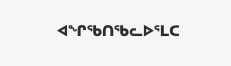ᐊᖏᖃᑎᖃᓚᐅᕐᒪᑕ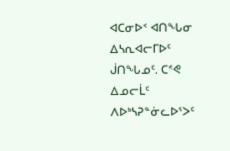ᐊᑕᓂᐅᑉ ᐊᑎᖓᓂ ᐃᓴᕆᐊᓕᒥᐅᑦ ᒎᑎᖓᓄᑦ. ᑕᕝᕙ ᐃᓄᓕᒫᑦ ᐱᐅᒃᓴᕈᓐᓃᓚᐅᕐᐳᑦ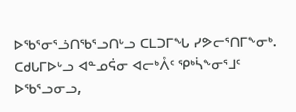ᐅᖃᕐᓂᕐᓘᑎᖃᕐᓗᑎᒡᓗ ᑕᒪᑐᒥᖓ ᓯᕗᓕᕐᑎᒥᖕᓂᒃ.
ᑕᑯᒐᒥᐅᒡᓗ ᐊᓐᓄᕌᓂ ᐊᓕᒃᐰᑦ ᕿᒃᓵᖕᓂᕐᒧᑦ ᐅᖃᕐᓗᓂᓗ,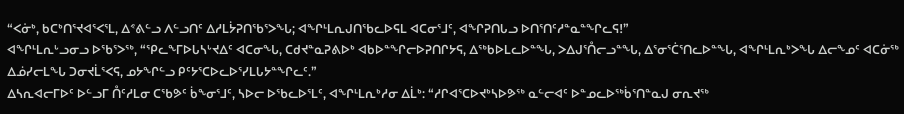“ᐸᓃᒃ, ᑲᑕᒃᑎᕐᔪᐊᕐᐸᕐᒪ, ᐃᕝᕕᓪᓗ ᐱᓪᓗᑎᑦ ᐃᓱᒪᔮᕈᑎᖃᕐᐳᖓ; ᐊᖏᒻᒪᕆᒍᑎᖃᓚᐅᕋᒪ ᐊᑕᓂᕐᒧᑦ, ᐊᖏᕈᑎᒐᓗ ᐅᑎᕐᑎᑦᓱᓐᓇᓐᖏᓚᕋ!”
ᐊᖏᒻᒪᕆᒡᓗᓂᓗ ᐅᖃᕐᐳᖅ, “ᕿᓚᖕᒥᐅᒐᓴᒡᔪᐃᑦ ᐊᑕᓂᖓ, ᑕᑯᔪᓐᓇᕈᕕᐅᒃ ᐊᑲᐅᓐᖏᓕᐅᕈᑎᒋᔭᕋ, ᐃᖅᑲᐅᒪᓚᐅᓐᖓ, ᐳᐃᒍᕐᑍᓕᓗᓐᖓ, ᐃᕐᓂᕐᑖᕐᑎᓚᐅᓐᖓ, ᐊᖏᒻᒪᕆᒃᐳᖓ ᐃᓕᖕᓄᑦ ᐊᑕᓃᖅ ᐃᓅᓯᓕᒪᖓ ᑐᓂᔪᒫᕐᐸᕋ, ᓄᔭᖏᓪᓗ ᑭᑦᔭᕐᑕᐅᓚᐅᕐᓯᒪᒐᔭᓐᖏᓚᑦ.”
ᐃᓴᕆᐊᓕᒥᐅᑦ ᐅᓪᓗᒥ ᑍᑦᓱᒪᓂ ᑕᖃᕗᑦ ᑳᖕᓂᕐᒧᑦ, ᓴᐅᓕ ᐅᖃᓚᐅᕐᒪᑦ, ᐊᖏᒻᒪᕆᒃᓱᓂ ᐃᒫᒃ: “ᓱᒋᐊᕐᑕᐅᔪᒃᓴᐅᕗᖅ ᓇᓪᓕᐊᑦ ᐅᓐᓄᓚᐅᖅᑳᕐᑎᓐᓇᒍ ᓂᕆᔪᖅ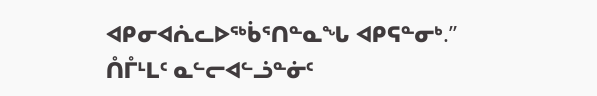ᐊᑭᓂᐊᕇᓚᐅᖅᑳᕐᑎᓐᓇᖓ ᐊᑭᕋᓐᓂᒃ.” ᑍᒤᒻᒪᑦ ᓇᓪᓕᐊᓪᓘᓐᓃᑦ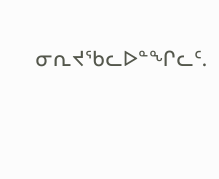ᓂᕆᔪᖃᓚᐅᓐᖏᓚᑦ.